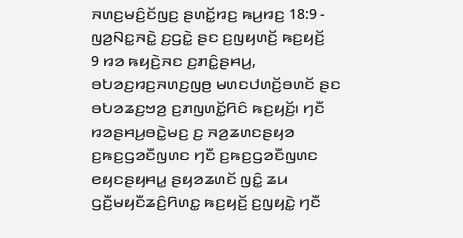ꤏꤛꤢ꤬ꤗꤢꤨ꤬ꤢꤩꤜꤢ꤬ ꤔꤛꤢꤩ꤭ꤙꤢ꤬ ꤒꤣ꤬ꤙꤢ꤬ 18:9 - ꤜꤤ꤬ꤡꤢ꤭ꤏꤢꤧ꤭ ꤢ꤬ꤞꤢꤧ꤭ ꤔꤢ ꤢ꤬ꤜꤟꤛꤢꤩ꤬ ꤒꤢ꤬ꤟꤢꤩ꤬
9 ꤙꤤ ꤒꤟꤢꤧ꤬ꤏꤢ ꤢ꤬ꤊꤢꤨ꤭ꤔꤌꤣ꤬, ꤋꤝꤤꤢ꤬ꤙꤢ꤬ꤏꤛꤢ꤬ꤜꤥ꤬ ꤗꤛꤢꤓꤛꤢꤩ꤬ꤋꤛꤢꤩ ꤔꤢ ꤋꤝꤤꤘꤢ꤬ꤠꤤ꤬ ꤢ꤬ꤊꤜꤛꤢꤩ꤭ꤖꤢꤨ ꤒꤢ꤬ꤟꤢꤩ꤬꤯ ꤚꤢꤪ ꤙꤤꤔꤌꤣ꤬ꤋꤢꤧ꤭ꤗꤢ꤬ ꤢ꤬ ꤏꤤ꤬ꤘꤛꤢꤔꤟꤤ ꤢ꤬ꤒꤢ꤬ꤞꤤꤢꤪꤜꤛꤢ ꤚꤢꤪ ꤢ꤬ꤒꤢ꤬ꤞꤤꤢꤪꤜꤛꤢ ꤕꤟꤢꤔꤟꤌꤣ꤭ ꤔꤟꤤꤘꤛꤢꤩ ꤜꤢꤨ꤭ ꤘꤣ ꤞꤢꤪ꤬ꤗꤟꤢꤪꤘꤢꤨ꤬ꤖꤛꤢ꤭ ꤒꤢ꤬ꤟꤢꤩ꤬ ꤢ꤬ꤜꤟꤢꤧ꤭ ꤚꤢꤪ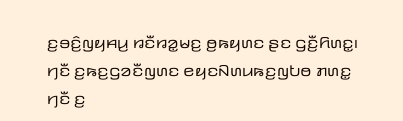ꤢ꤬ꤋꤢꤨ꤬ꤜꤟꤌꤣ꤬ ꤙꤢꤪꤙꤤ꤭ꤗꤢ꤬ ꤥ꤬ꤒꤟꤛꤢ ꤔꤢ ꤞꤢꤪ꤬ꤖꤛꤢ꤭꤯ ꤚꤢꤪ ꤢ꤬ꤒꤢ꤬ꤞꤤꤢꤪꤜꤛꤢ ꤕꤟꤢꤡꤛꤣꤒꤢ꤬ꤜꤝꤥ ꤊꤛꤢ꤭ ꤚꤢꤪ ꤢ꤬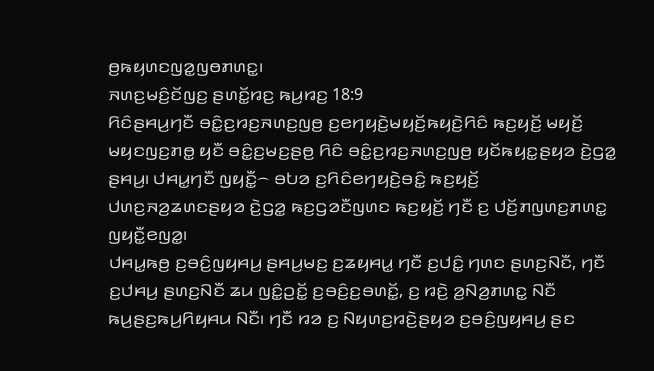ꤥ꤬ꤒꤟꤛꤢꤜꤤ꤭ꤜꤥꤊꤛꤢ꤭꤯
ꤏꤛꤢ꤬ꤗꤢꤨ꤬ꤢꤩꤜꤢ꤬ ꤔꤛꤢꤩ꤭ꤙꤢ꤬ ꤒꤣ꤬ꤙꤢ꤬ 18:9
ꤖꤢꤨꤔꤌꤣ꤬ꤚꤢꤪ ꤋꤢꤨ꤭ꤢ꤬ꤙꤢ꤬ꤏꤛꤢ꤬ꤜꤥ꤬ ꤢ꤬ꤕꤚꤟꤢꤧ꤬ꤗꤟꤢꤩ꤬ꤒꤟꤢꤧ꤬ꤖꤢꤨ ꤒꤢ꤬ꤟꤢꤩ꤬ ꤗꤟꤢꤩ꤬ ꤗꤟꤢꤜꤢ꤬ꤊꤥ꤭ ꤟꤢꤪ ꤋꤢꤨ꤭ꤢ꤬ꤗꤢ꤬ꤔꤥ꤬ ꤖꤢꤨ ꤋꤢꤨ꤭ꤢ꤬ꤙꤢ꤬ꤏꤛꤢ꤬ꤜꤥ꤬ ꤟꤢꤩꤒꤟꤢ꤭ꤔꤟꤤ ꤢꤧ꤬ꤞꤤ꤭ ꤔꤌꤣ꤬꤯ ꤓꤌꤣ꤭ꤚꤢꤪ ꤜꤟꤢꤪ꤭꤮ ꤋꤝꤤ ꤢ꤬ꤖꤢꤨꤕꤚꤟꤢꤧ꤬ꤋꤢꤨ꤭ ꤒꤢ꤬ꤟꤢꤩ꤬ ꤓꤛꤢ꤬ꤏꤤ꤬ꤘꤛꤢꤔꤟꤤ ꤢꤧ꤬ꤞꤤ꤭ ꤒꤢ꤬ꤞꤤꤢꤪꤜꤛꤢ ꤒꤢ꤬ꤟꤢꤩ꤬ ꤚꤢꤪ ꤢ꤬ ꤓꤢꤩ꤬ꤊꤜꤛꤢ꤬ꤊꤛꤢ꤭ ꤜꤟꤢꤪ꤭ꤕꤜꤤ꤭꤯
ꤓꤌꤣ꤭ꤒꤥ꤬ ꤢ꤬ꤋꤢꤨ꤬ꤜꤟꤌꤣ꤬ ꤔꤌꤣ꤬ꤗꤢ꤬ ꤢ꤬ꤘꤟꤌꤣ꤭ ꤚꤢꤪ ꤢ꤬ꤓꤢꤨ꤭ ꤚꤛꤢ ꤔꤛꤢ꤬ꤡꤢꤪ, ꤚꤢꤪ ꤢ꤬ꤓꤌꤣ꤬ ꤔꤛꤢ꤬ꤡꤢꤪ ꤘꤣ ꤜꤢꤨ꤭ꤑꤢꤩ꤭ ꤢ꤬ꤋꤢꤨ꤬ꤢ꤬ꤋꤛꤢꤩ꤭, ꤢ꤬ ꤙꤢꤧ꤬ ꤤ꤬ꤡꤤ꤬ꤊꤛꤢ꤭ ꤡꤢꤪ ꤒꤣ꤬ꤔꤢ꤬ꤒꤣ꤬ꤖꤟꤌꤣ ꤡꤢꤪ꤯ ꤚꤢꤪ ꤙꤤ ꤢ꤬ ꤡꤟꤛꤢ꤬ꤙꤢꤧ꤬ꤔꤟꤤ ꤢ꤬ꤋꤢꤨ꤬ꤜꤟꤌꤣ꤬ ꤔꤢ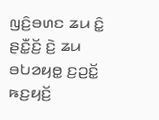ꤜꤢꤨ꤬ꤋꤛꤢ ꤘꤣ ꤢꤨ꤭ ꤔꤢꤪ꤭ꤢꤩ꤬ ꤢꤧ꤬ ꤘꤣ ꤋꤝꤤꤟꤥ꤭ ꤢ꤬ꤑꤢꤩ꤭ ꤒꤢ꤬ꤟꤢꤩ꤬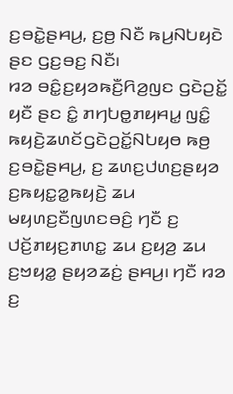ꤢ꤬ꤋꤢꤧ꤭ꤔꤌꤣ꤬, ꤢ꤬ꤥ꤬ ꤡꤢꤪ ꤒꤣ꤬ꤡꤝꤟꤢꤧ ꤔꤢ ꤞꤢ꤬ꤋꤢ꤬ ꤡꤢꤪ꤯
ꤙꤤ ꤋꤢꤨ꤭ꤢ꤬ꤟꤤꤒꤢꤪ꤬ꤖꤤ꤬ꤜꤢ ꤞꤢꤧꤑꤢꤩ꤭ ꤟꤢꤪ ꤔꤢ ꤢꤨ꤭ ꤊꤚꤝꤥ꤭ꤊꤟꤌꤣ꤭ ꤜꤢꤨ꤭ ꤒꤟꤢꤧ꤬ꤘꤛꤢꤩꤞꤢꤧꤑꤢꤩ꤭ꤡꤝꤟꤥ ꤒꤥ꤬ ꤢ꤬ꤋꤢꤧ꤭ꤔꤌꤣ꤬, ꤢ꤬ ꤘꤛꤢ꤬ꤓꤛꤢ꤬ꤔꤟꤤ ꤢ꤬ꤒꤟꤢ꤭ꤤ꤭ꤒꤟꤢꤧ꤬ ꤘꤣ ꤗꤟꤛꤢ꤬ꤢꤪꤜꤛꤢꤋꤢꤨ꤬ ꤚꤢꤪ ꤢ꤬ ꤓꤢꤩ꤬ꤊꤟꤢ꤬ꤊꤛꤢ꤭ ꤘꤣ ꤢ꤬ꤟꤤ꤬ ꤘꤣ ꤢ꤬ꤠꤟꤤ꤭ ꤔꤟꤤꤘꤢꤦ꤬ ꤔꤌꤣ꤬꤯ ꤚꤢꤪ ꤙꤤ ꤢ꤬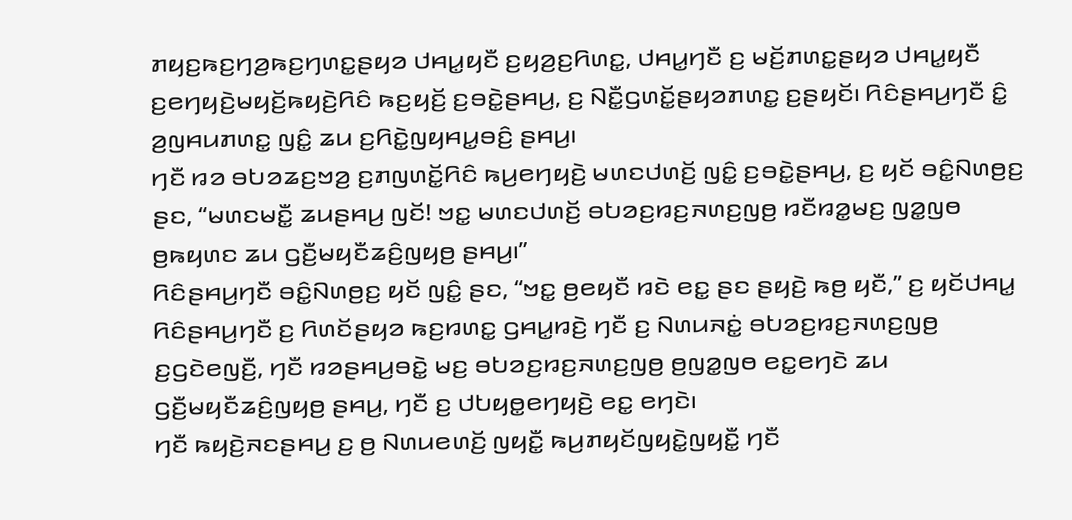ꤊꤟꤢ꤬ꤒꤢ꤬ꤚꤤ꤬ꤒꤢ꤬ꤚꤛꤢ꤭ꤔꤟꤤ ꤓꤌꤣ꤭ꤟꤢꤪ ꤢ꤬ꤟꤤ꤬ꤢ꤬ꤖꤛꤢ꤭, ꤓꤌꤣ꤭ꤚꤢꤪ ꤢ꤬ ꤗꤢꤩ꤬ꤊꤛꤢ꤭ꤔꤟꤤ ꤓꤌꤣ꤭ꤟꤢꤪ ꤢ꤬ꤕꤚꤟꤢꤧ꤬ꤗꤟꤢꤩ꤬ꤒꤟꤢꤧ꤬ꤖꤢꤨ ꤒꤢ꤬ꤟꤢꤩ꤬ ꤢ꤬ꤋꤢꤧ꤭ꤔꤌꤣ꤬, ꤢ꤬ ꤡꤢꤪ꤭ꤞꤛꤢꤩ꤭ꤔꤟꤤꤊꤛꤢ꤭ ꤢ꤬ꤔꤟꤢꤩ꤯ ꤖꤢꤨꤔꤌꤣ꤬ꤚꤢꤪ ꤢꤨ꤭ ꤤ꤬ꤜꤌꤣꤊꤛꤢ꤭ ꤜꤢꤨ꤭ ꤘꤣ ꤢ꤬ꤖꤢꤧ꤭ꤜꤟꤌꤣ꤭ꤋꤢꤨ꤬ ꤔꤌꤣ꤬꤯
ꤚꤢꤪ ꤙꤤ ꤋꤝꤤꤘꤢ꤬ꤠꤤ꤬ ꤢ꤬ꤊꤜꤛꤢꤩ꤭ꤖꤢꤨ ꤒꤣ꤬ꤕꤚꤟꤢꤧ꤬ ꤗꤛꤢꤓꤛꤢꤩ꤬ ꤜꤢꤨ꤭ ꤢ꤬ꤋꤢꤧ꤭ꤔꤌꤣ꤬, ꤢ꤬ ꤟꤢꤩ ꤋꤢꤨ꤭ꤡꤛꤥ꤬ꤢ꤬ ꤔꤢ, “ꤗꤛꤢꤗꤢꤪ꤭ ꤘꤣꤔꤌꤣ꤬ ꤜꤢꤩ! ꤠꤢ꤭ ꤗꤛꤢꤓꤛꤢꤩ꤬ ꤋꤝꤤꤢ꤬ꤙꤢ꤬ꤏꤛꤢ꤬ꤜꤥ꤬ ꤙꤢꤪꤙꤤ꤭ꤗꤢ꤬ ꤜꤤ꤭ꤜꤥ ꤥ꤬ꤒꤟꤛꤢ ꤘꤣ ꤞꤢꤪ꤬ꤗꤟꤢꤪꤘꤢꤨ꤬ꤜꤟꤥ꤬ ꤔꤌꤣ꤬꤯”
ꤖꤢꤨꤔꤌꤣ꤬ꤚꤢꤪ ꤋꤢꤨ꤭ꤡꤛꤥ꤬ꤢ꤬ ꤟꤢꤩ ꤜꤢꤨ꤭ ꤔꤢ, “ꤠꤢ꤭ ꤥ꤬ꤕꤟꤢꤪ ꤙꤢꤧ ꤕꤢ꤭ ꤔꤢ ꤔꤟꤢꤧ꤬ ꤒꤥ꤬ ꤟꤢꤪ,” ꤢ꤬ ꤟꤢꤩꤓꤌꤣ꤭ ꤖꤢꤨꤔꤌꤣ꤬ꤚꤢꤪ ꤢ꤬ ꤖꤛꤢꤩꤔꤟꤤ ꤒꤢ꤬ꤙꤛꤢ꤭ ꤞꤌꤣ꤭ꤙꤢꤧ꤬ ꤚꤢꤪ ꤢ꤬ ꤡꤛꤣꤏꤢꤦ꤭ ꤋꤝꤤꤢ꤬ꤙꤢ꤬ꤏꤛꤢ꤬ꤜꤥ꤬ ꤢ꤬ꤞꤢꤧꤕꤜꤢꤪ꤬, ꤚꤢꤪ ꤙꤤꤔꤌꤣ꤬ꤋꤢꤧ꤭ ꤗꤢ꤬ ꤋꤝꤤꤢ꤬ꤙꤢ꤬ꤏꤛꤢ꤬ꤜꤥ꤬ ꤥ꤬ꤜꤤ꤭ꤜꤥ ꤕꤢ꤭ꤕꤚꤢꤧ ꤘꤣ ꤞꤢꤪ꤬ꤗꤟꤢꤪꤘꤢꤨ꤬ꤜꤟꤥ꤬ ꤔꤌꤣ꤬, ꤚꤢꤪ ꤢ꤬ ꤓꤝꤟꤥ꤭ꤕꤚꤟꤢꤧ꤬ ꤕꤢ꤭ ꤕꤚꤢꤧ꤯
ꤚꤢꤪ ꤒꤟꤢꤧ꤬ꤏꤢꤔꤌꤣ꤬ ꤢ꤬ ꤥ꤬ ꤡꤛꤣꤕꤛꤢꤩ꤬ ꤜꤟꤢꤪ꤭ ꤒꤣ꤬ꤊꤟꤢꤩꤜꤟꤢꤧ꤭ꤜꤟꤢꤪ꤭ ꤚꤢꤪ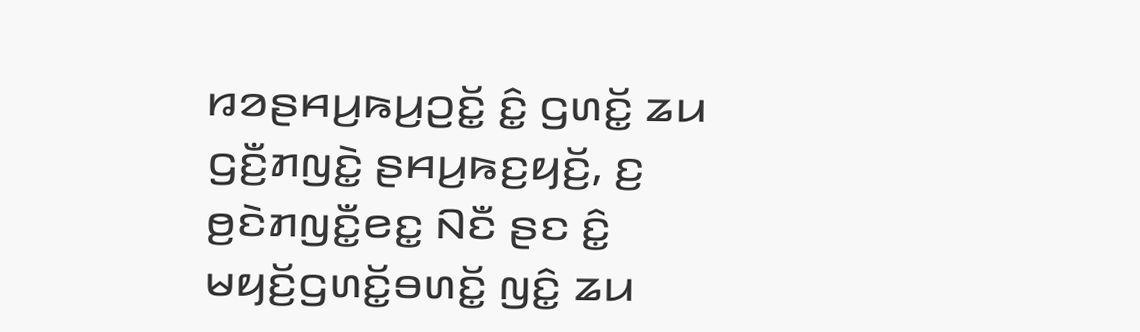ꤙꤤꤔꤌꤣ꤬ꤒꤣ꤬ꤑꤢꤩ꤭ ꤢꤨ꤭ ꤞꤛꤢꤩ꤭ ꤘꤣ ꤞꤢꤪ꤬ꤊꤜꤢꤧ꤭ ꤔꤌꤣ꤬ꤒꤢ꤬ꤟꤢꤩ꤬, ꤢ꤬ ꤥ꤬ꤢꤧꤊꤜꤢꤪ꤭ꤕꤢ꤭ ꤡꤢꤪ ꤔꤢ ꤢꤨ꤭ ꤗꤟꤢꤩ꤬ꤞꤛꤢꤩ꤭ꤋꤛꤢꤩ꤭ ꤜꤢꤨ꤭ ꤘꤣ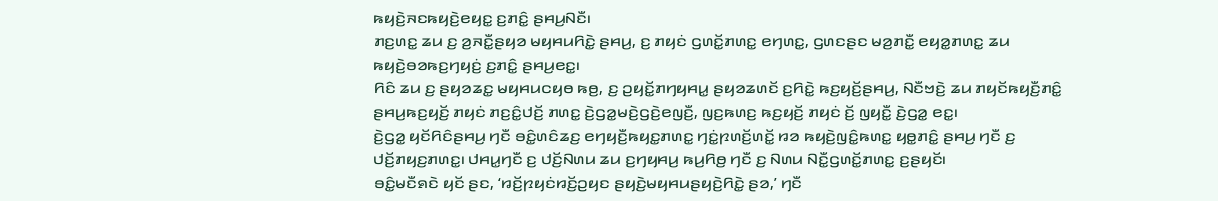ꤒꤟꤢꤧ꤬ꤏꤢꤒꤟꤢꤧ꤬ꤕꤟꤢ꤭ ꤢ꤬ꤊꤢꤨ꤭ ꤔꤌꤣ꤬ꤡꤢꤪ꤯
ꤊꤢ꤬ꤛꤢ꤭ ꤘꤣ ꤢ꤬ ꤤ꤬ꤏꤢꤪ꤭ꤔꤟꤤ ꤗꤟꤌꤣꤖꤢꤧ꤭ ꤔꤌꤣ꤬, ꤢ꤬ ꤊꤟꤢꤦ ꤞꤛꤢꤩ꤭ꤊꤛꤢ꤭ ꤕꤚꤛꤢ꤭, ꤞꤛꤢꤔꤢ ꤗꤤ꤬ꤊꤢꤪ꤭ ꤕꤟꤤ꤭ꤊꤛꤢ꤭ ꤘꤣ ꤒꤟꤢꤧ꤬ꤋꤤꤒꤢ꤬ꤚꤟꤢꤦ꤬ ꤢ꤬ꤊꤢꤨ꤭ ꤔꤌꤣ꤬ꤕꤢ꤭꤯
ꤖꤢꤨ ꤘꤣ ꤢ꤬ ꤔꤟꤤꤘꤢ꤭ ꤗꤟꤌꤣꤍꤟꤥ ꤒꤥ꤬, ꤢ꤬ ꤑꤟꤢꤩ꤭ꤊꤚꤟꤌꤣ꤭ ꤔꤟꤤꤘꤛꤢꤩ ꤢ꤬ꤖꤢꤧ꤭ ꤒꤢ꤬ꤟꤢꤩ꤬ꤔꤌꤣ꤬, ꤡꤢꤪꤠꤢꤧ꤬ ꤘꤣ ꤊꤟꤢꤩꤒꤟꤢꤪ꤬ꤊꤢꤨ꤭ ꤔꤌꤣ꤬ꤒꤢ꤬ꤟꤢꤩ꤬ ꤊꤟꤢꤦ ꤊꤢ꤬ꤢꤨ꤭ꤓꤢꤩ꤬ ꤊꤛꤢ꤭ ꤢꤧ꤬ꤞꤤ꤭ꤗꤢꤧ꤬ꤞꤢꤧ꤬ꤕꤜꤢꤪ꤬, ꤜꤢ꤬ꤒꤛꤢ꤬ ꤒꤢ꤬ꤟꤢꤩ꤬ ꤊꤟꤢꤦ ꤢꤩ꤬ ꤜꤟꤢꤪ꤭ ꤢꤧ꤬ꤞꤤ꤭ ꤕꤢ꤭꤯
ꤢꤧ꤬ꤞꤤ꤭ ꤟꤢꤩꤖꤢꤨꤔꤌꤣ꤬ ꤚꤢꤪ ꤋꤢꤨ꤭ꤛꤢꤨꤘꤢ꤬ ꤕꤚꤟꤢꤪ꤬ꤒꤟꤢ꤭ꤊꤛꤢ꤭ ꤚꤢꤦ꤭ꤐꤛꤢꤩ꤬ꤛꤢꤩ꤭ ꤙꤤ ꤒꤟꤢꤧ꤬ꤜꤢꤨ꤭ꤒꤛꤢ꤭ ꤟꤥ꤭ꤊꤢꤨ꤭ ꤔꤌꤣ꤬ ꤚꤢꤪ ꤢ꤬ ꤓꤢꤩ꤬ꤊꤟꤢ꤬ꤊꤛꤢ꤭꤯ ꤓꤌꤣ꤭ꤚꤢꤪ ꤢ꤬ ꤓꤢꤩ꤬ꤡꤛꤣ ꤘꤣ ꤢ꤬ꤚꤟꤌꤣ꤬ ꤒꤣ꤬ꤖꤥ꤬ ꤚꤢꤪ ꤢ꤬ ꤡꤛꤣ ꤡꤢꤪ꤭ꤞꤛꤢꤩ꤭ꤊꤛꤢ꤭ ꤢ꤬ꤔꤟꤢꤩ꤯
ꤋꤢꤨ꤭ꤗꤢꤪꤎꤢꤧ ꤟꤢꤩ ꤔꤢ, ‘ꤙꤢꤩ꤬ꤐꤟꤢꤦꤙꤢꤩ꤬ꤑꤟꤢ ꤔꤟꤢꤧ꤬ꤗꤟꤌꤣꤔꤟꤢꤧ꤬ꤖꤢꤧ꤭ ꤔꤤ,’ ꤚꤢꤪ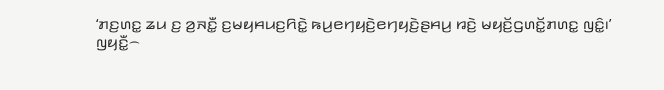‘ꤊꤢ꤬ꤛꤢ꤭ ꤘꤣ ꤢ꤬ ꤤ꤬ꤏꤢꤪ꤭ ꤢ꤬ꤗꤟꤌꤣꤢ꤬ꤖꤢꤧ꤭ ꤒꤣ꤬ꤕꤚꤟꤢꤧ꤬ꤕꤚꤟꤢꤧ꤬ꤔꤌꤣ꤬ ꤙꤢꤧ꤬ ꤗꤟꤢꤩ꤬ꤞꤛꤢꤩ꤭ꤊꤛꤢ꤭ ꤜꤢꤨ꤭꤯’
ꤜꤟꤢꤪ꤭꤮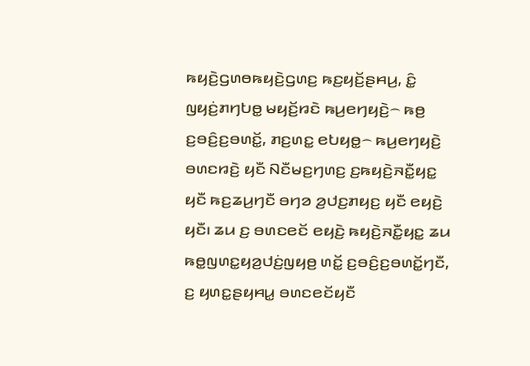ꤒꤟꤢꤧ꤬ꤞꤛꤥꤒꤟꤢꤧ꤬ꤞꤛꤢ꤬ ꤒꤢ꤬ꤟꤢꤩ꤬ꤔꤌꤣ꤬, ꤢꤨ꤭ ꤜꤟꤢꤦ꤬ꤊꤚꤝꤥ꤭ ꤗꤟꤢꤩ꤬ꤙꤢꤧ ꤒꤣ꤬ꤕꤚꤟꤢꤧ꤬꤮ ꤒꤥ꤬ ꤢ꤬ꤋꤢꤨ꤬ꤢ꤬ꤋꤛꤢꤩ꤭, ꤊꤢ꤬ꤛꤢ꤭ ꤕꤝꤟꤥ꤭꤮ ꤒꤣ꤬ꤕꤚꤟꤢꤧ꤬ ꤋꤛꤢꤙꤢꤧ꤬ ꤟꤢꤪ ꤡꤢꤪꤗꤢ꤬ꤚꤛꤢ꤬ ꤢ꤬ꤒꤟꤢꤧ꤬ꤏꤢꤪ꤭ꤟꤢ꤭ ꤟꤢꤪ ꤒꤢ꤬ꤘꤣ꤬ꤚꤢꤪ ꤋꤚꤤ ꤤ꤬ꤓꤢ꤬ꤊꤟꤢ꤬ ꤟꤢꤪ ꤕꤟꤢꤧ꤬ ꤟꤢꤪ꤯ ꤘꤣ ꤢ꤬ ꤋꤛꤢꤕꤢꤩ ꤕꤟꤢꤧ꤬ ꤒꤟꤢꤧ꤬ꤏꤢꤪ꤭ꤟꤢ꤭ ꤘꤣ ꤒꤥ꤭ꤜꤛꤢ꤭ꤟꤤ꤬ꤓꤢꤦ꤬ꤜꤟꤥ꤬ ꤛꤢꤩ꤭ ꤢ꤬ꤋꤢꤨ꤬ꤢ꤬ꤋꤛꤢꤩ꤭ꤚꤢꤪ, ꤢ꤬ ꤟꤛꤢ꤭ꤔꤟꤌꤣ꤭ ꤋꤛꤢꤕꤢꤩꤟꤢꤪ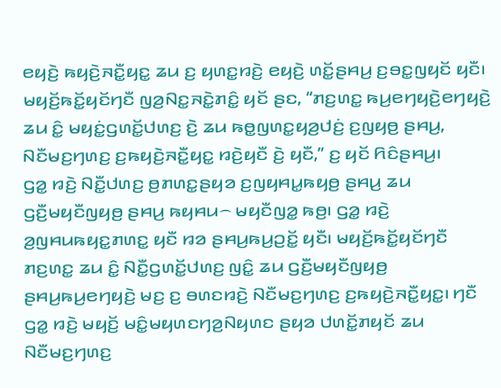ꤕꤟꤢꤧ꤬ ꤒꤟꤢꤧ꤬ꤏꤢꤪ꤭ꤟꤢ꤭ ꤘꤣ ꤢ꤬ ꤟꤛꤢ꤭ꤙꤢꤧ꤬ ꤕꤟꤢꤧ꤬ ꤛꤢꤩ꤭ꤔꤌꤣ꤬ ꤢ꤬ꤋꤢ꤭ꤜꤟꤢꤩ ꤟꤢꤪ꤯ ꤗꤟꤢꤩ꤬ꤒꤢꤩ꤭ꤟꤢꤩꤚꤢꤪ ꤜꤤ꤬ꤡꤢ꤭ꤏꤢꤧ꤭ꤊꤢꤨ꤭ ꤟꤢꤩ ꤔꤢ, “ꤊꤢ꤬ꤛꤢ꤭ ꤒꤣ꤬ꤕꤚꤟꤢꤧ꤬ꤕꤚꤟꤢꤧ꤬ ꤘꤣ ꤢꤨ꤭ ꤗꤟꤢꤦ꤭ꤞꤛꤢꤩ꤭ꤓꤛꤢ꤬ ꤢꤧ꤬ ꤘꤣ ꤒꤥ꤭ꤜꤛꤢ꤭ꤟꤤ꤬ꤓꤢꤦ꤬ ꤢ꤬ꤜꤟꤥ꤬ ꤔꤌꤣ꤬, ꤡꤢꤪꤗꤢ꤬ꤚꤛꤢ꤬ ꤢ꤬ꤒꤟꤢꤧ꤬ꤏꤢꤪ꤭ꤟꤢ꤭ ꤙꤢꤧ꤬ꤟꤢꤪ ꤢꤧ꤬ ꤟꤢꤪ,” ꤢ꤬ ꤟꤢꤩ ꤖꤢꤨꤔꤌꤣ꤬꤯
ꤞꤤ꤭ ꤙꤢꤧ꤬ ꤡꤢꤪ꤭ꤓꤛꤢ꤬ ꤥ꤬ꤊꤛꤢ꤭ꤔꤟꤤ ꤢ꤬ꤜꤟꤌꤣ꤭ꤒꤟꤥ꤬ ꤔꤌꤣ꤬ ꤘꤣ ꤞꤢꤪ꤬ꤗꤟꤢꤪꤜꤟꤥ꤬ ꤔꤌꤣ꤬ ꤒꤟꤌꤣ꤮ ꤗꤟꤢꤪꤜꤤ꤭ ꤒꤥ꤬꤯ ꤞꤤ꤭ ꤙꤢꤧ꤬ ꤤ꤬ꤜꤌꤣꤒꤟꤢ꤭ꤊꤛꤢ꤭ ꤟꤢꤪ ꤙꤤ ꤔꤌꤣ꤬ꤒꤣ꤬ꤑꤢꤩ꤭ ꤟꤢꤪ꤯ ꤗꤟꤢꤩ꤬ꤒꤢꤩ꤭ꤟꤢꤩꤚꤢꤪ ꤊꤢ꤬ꤛꤢ꤭ ꤘꤣ ꤢꤨ꤭ ꤡꤢꤪ꤭ꤞꤛꤢꤩ꤭ꤓꤛꤢ꤬ ꤜꤢꤨ꤭ ꤘꤣ ꤞꤢꤪ꤬ꤗꤟꤢꤪꤜꤟꤥ꤬ ꤔꤌꤣ꤬ꤒꤣ꤬ꤕꤚꤟꤢꤧ꤬ ꤗꤢ꤬ ꤢ꤬ ꤋꤛꤢꤙꤢꤧ꤬ ꤡꤢꤪꤗꤢ꤬ꤚꤛꤢ꤬ ꤢ꤬ꤒꤟꤢꤧ꤬ꤏꤢꤪ꤭ꤟꤢ꤭꤯ ꤚꤢꤪ ꤞꤤ꤭ ꤙꤢꤧ꤬ ꤗꤟꤢꤩ꤬ ꤗꤢꤨ꤭ꤗꤟꤛꤢꤚꤤ꤬ꤡꤟꤛꤢ ꤔꤟꤤ ꤓꤛꤢꤩ꤭ꤊꤟꤢꤩ ꤘꤣ ꤡꤢꤪꤗꤢ꤬ꤚꤛꤢ꤬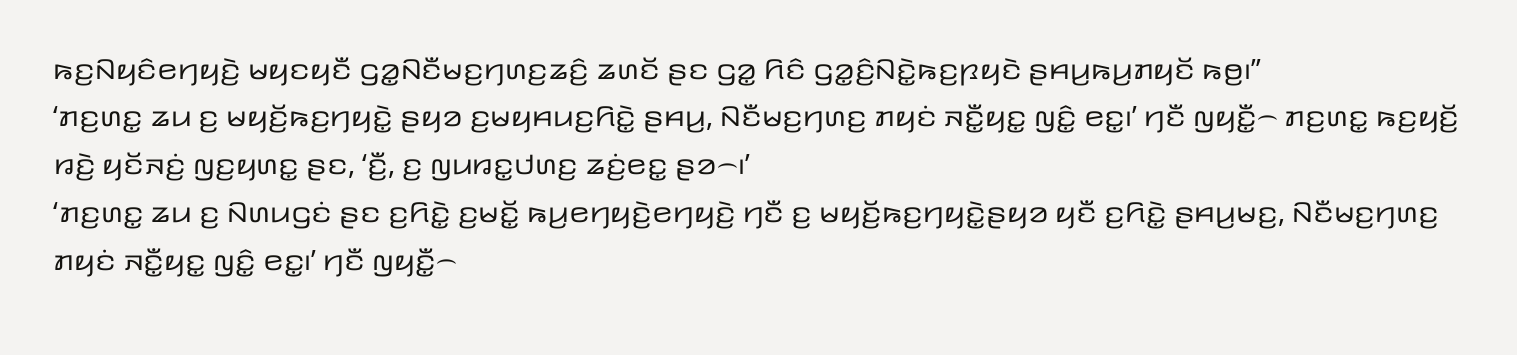ꤒꤢ꤬ꤡꤟꤢꤨꤕꤚꤟꤢꤧ꤬ ꤗꤟꤢꤟꤢꤪ ꤞꤤ꤭ꤡꤢꤪꤗꤢ꤬ꤚꤛꤢ꤬ꤘꤢꤨ꤬ ꤘꤛꤢꤩ ꤔꤢ ꤞꤤ꤭ ꤖꤢꤨ ꤞꤤ꤭ꤢꤨ꤬ꤡꤢꤧ꤭ꤒꤢ꤬ꤐꤟꤢꤧ ꤔꤌꤣ꤬ꤒꤣ꤬ꤊꤟꤢꤩ ꤒꤥ꤬꤯”
‘ꤊꤢ꤬ꤛꤢ꤭ ꤘꤣ ꤢ꤬ ꤗꤟꤢꤩ꤬ꤒꤢ꤬ꤚꤟꤢꤧ꤭ ꤔꤟꤤ ꤢ꤬ꤗꤟꤌꤣꤢ꤬ꤖꤢꤧ꤭ ꤔꤌꤣ꤬, ꤡꤢꤪꤗꤢ꤬ꤚꤛꤢ꤬ ꤊꤟꤢꤦ ꤏꤢꤪ꤭ꤟꤢ꤭ ꤜꤢꤨ꤭ ꤕꤢ꤭꤯’ ꤚꤢꤪ ꤜꤟꤢꤪ꤭꤮ ꤊꤢ꤬ꤛꤢ꤭ ꤒꤢ꤬ꤟꤢꤩ꤬ ꤙꤢꤧ꤬ ꤟꤢꤩꤏꤢꤦ꤬ ꤜꤢ꤬ꤟꤛꤢ꤭ ꤔꤢ, ‘ꤢꤪ꤬, ꤢ꤬ ꤜꤣꤙꤢ꤭ꤓꤛꤢ꤬ ꤘꤢꤦ꤬ꤕꤢ꤭ ꤔꤤ꤮꤯’
‘ꤊꤢ꤬ꤛꤢ꤭ ꤘꤣ ꤢ꤬ ꤡꤛꤣꤞꤢꤦ ꤔꤢ ꤢ꤬ꤖꤢꤧ꤭ ꤢ꤬ꤗꤢꤩ꤭ ꤒꤣ꤬ꤕꤚꤟꤢꤧ꤬ꤕꤚꤟꤢꤧ꤬ ꤚꤢꤪ ꤢ꤬ ꤗꤟꤢꤩ꤬ꤒꤢ꤬ꤚꤟꤢꤧ꤭ꤔꤟꤤ ꤟꤢꤪ ꤢ꤬ꤖꤢꤧ꤭ ꤔꤌꤣ꤬ꤗꤢ꤬, ꤡꤢꤪꤗꤢ꤬ꤚꤛꤢ꤬ ꤊꤟꤢꤦ ꤏꤢꤪ꤭ꤟꤢ꤭ ꤜꤢꤨ꤭ ꤕꤢ꤭꤯’ ꤚꤢꤪ ꤜꤟꤢꤪ꤭꤮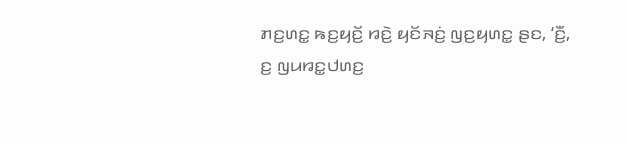ꤊꤢ꤬ꤛꤢ꤭ ꤒꤢ꤬ꤟꤢꤩ꤬ ꤙꤢꤧ꤬ ꤟꤢꤩꤏꤢꤦ꤬ ꤜꤢ꤬ꤟꤛꤢ꤭ ꤔꤢ, ‘ꤢꤪ꤬, ꤢ꤬ ꤜꤣꤙꤢ꤭ꤓꤛꤢ꤬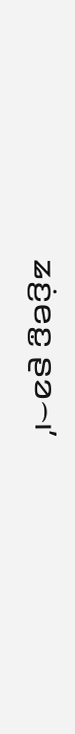ꤘꤢꤦ꤬ꤕꤢ꤭ ꤔꤤ꤮꤯’